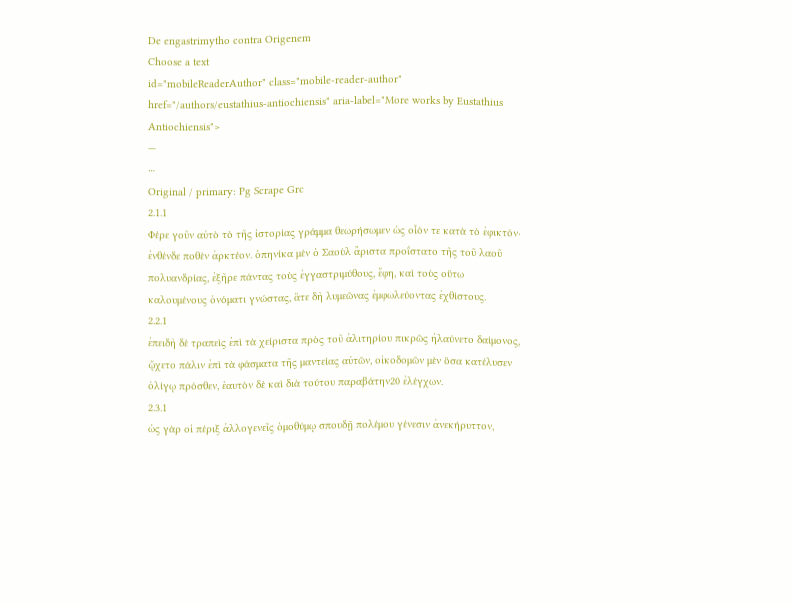De engastrimytho contra Origenem
Choose a text
id="mobileReaderAuthor" class="mobile-reader-author" href="/authors/eustathius-antiochiensis" aria-label="More works by Eustathius Antiochiensis">
—
⋯
Original / primary: Pg Scrape Grc
2.1.1
Φέρε γοῦν αὐτὸ τὸ τῆς ἱστορίας γράμμα θεωρήσωμεν ὡς οἷόν τε κατὰ τὸ ἐφικτόν· ἐνθένδε ποθὲν ἀρκτέον. ὁπηνίκα μὲν ὁ Σαοὺλ ἄριστα προΐστατο τῆς τοῦ λαοῦ πολυανδρίας, ἐξῆρε πάντας τοὺς ἐγγαστριμύθους, ἔφη, καὶ τοὺς οὕτω καλουμένους ὀνόματι γνώστας, ἅτε δὴ λυμεῶνας ἐμφωλεύοντας ἐχθίστους.
2.2.1
ἐπειδὴ δὲ τραπεὶς ἐπὶ τὰ χείριστα πρὸς τοῦ ἀλιτηρίου πικρῶς ἠλαύνετο δαίμονος, ᾤχετο πάλιν ἐπὶ τὰ φάσματα τῆς μαντείας αὐτῶν, οἰκοδομῶν μὲν ὅσα κατέλυσεν ὀλίγῳ πρόσθεν, ἑαυτὸν δὲ καὶ διὰ τούτου παραβάτην20 ἐλέγχων.
2.3.1
ὡς γὰρ οἱ πέριξ ἀλλογενεῖς ὁμοθύμῳ σπουδῇ πολέμου γένεσιν ἀνεκήρυττον,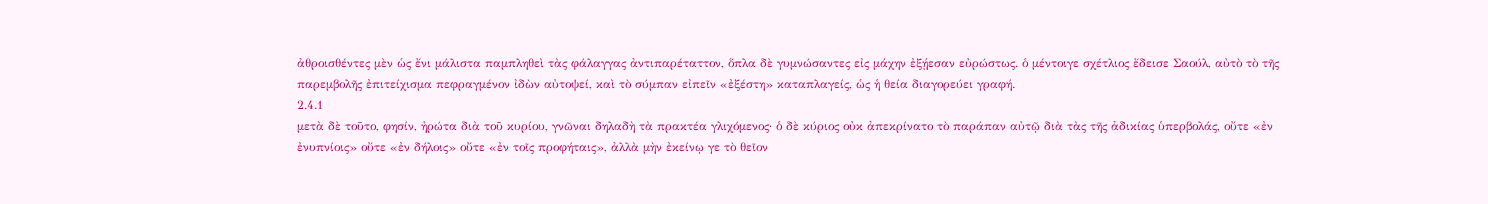ἀθροισθέντες μὲν ὡς ἔνι μάλιστα παμπληθεὶ τὰς φάλαγγας ἀντιπαρέταττον, ὅπλα δὲ γυμνώσαντες εἰς μάχην ἐξῄεσαν εὐρώστως. ὁ μέντοιγε σχέτλιος ἔδεισε Σαούλ, αὐτὸ τὸ τῆς παρεμβολῆς ἐπιτείχισμα πεφραγμένον ἰδὼν αὐτοψεί, καὶ τὸ σύμπαν εἰπεῖν «ἐξέστη» καταπλαγείς, ὡς ἡ θεία διαγορεύει γραφή.
2.4.1
μετὰ δὲ τοῦτο, φησίν, ἠρώτα διὰ τοῦ κυρίου, γνῶναι δηλαδὴ τὰ πρακτέα γλιχόμενος· ὁ δὲ κύριος οὐκ ἀπεκρίνατο τὸ παράπαν αὐτῷ διὰ τὰς τῆς ἀδικίας ὑπερβολάς, οὔτε «ἐν ἐνυπνίοις» οὔτε «ἐν δήλοις» οὔτε «ἐν τοῖς προφήταις», ἀλλὰ μὴν ἐκείνῳ γε τὸ θεῖον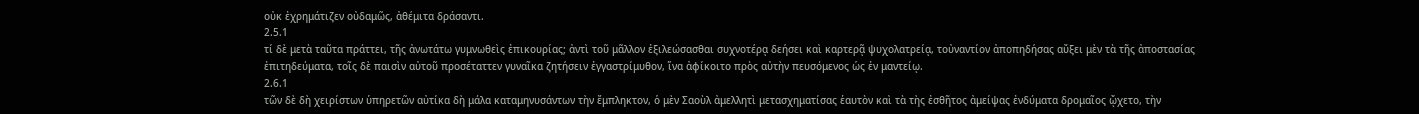οὐκ ἐχρημάτιζεν οὐδαμῶς, ἀθέμιτα δράσαντι.
2.5.1
τί δὲ μετὰ ταῦτα πράττει, τῆς ἀνωτάτω γυμνωθεὶς ἐπικουρίας; ἀντὶ τοῦ μᾶλλον ἐξιλεώσασθαι συχνοτέρᾳ δεήσει καὶ καρτερᾷ ψυχολατρείᾳ, τοὐναντίον ἀποπηδήσας αὔξει μὲν τὰ τῆς ἀποστασίας ἐπιτηδεύματα, τοῖς δὲ παισὶν αὐτοῦ προσέταττεν γυναῖκα ζητήσειν ἐγγαστρίμυθον, ἵνα ἀφίκοιτο πρὸς αὐτὴν πευσόμενος ὡς ἐν μαντείῳ.
2.6.1
τῶν δὲ δὴ χειρίστων ὑπηρετῶν αὐτίκα δὴ μάλα καταμηνυσάντων τὴν ἔμπληκτον, ὁ μὲν Σαοὺλ ἀμελλητὶ μετασχηματίσας ἑαυτὸν καὶ τὰ τὴς ἐσθῆτος ἀμείψας ἐνδύματα δρομαῖος ᾤχετο, τὴν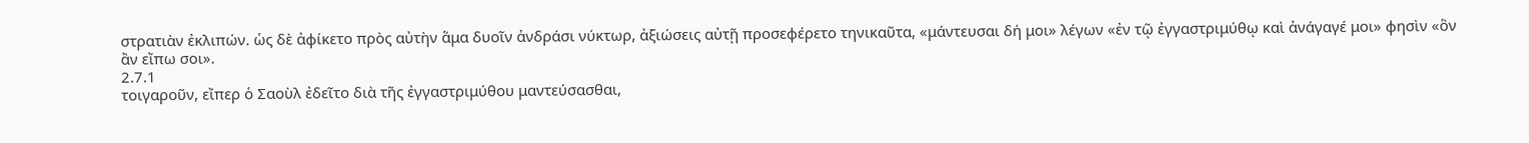στρατιὰν ἐκλιπών. ὡς δὲ ἀφίκετο πρὸς αὐτὴν ἅμα δυοῖν ἀνδράσι νύκτωρ, ἀξιώσεις αὐτῇ προσεφέρετο τηνικαῦτα, «μάντευσαι δή μοι» λέγων «ἐν τῷ ἐγγαστριμύθῳ καὶ ἀνάγαγέ μοι» φησὶν «ὃν ἂν εἴπω σοι».
2.7.1
τοιγαροῦν, εἴπερ ὁ Σαοὺλ ἐδεῖτο διὰ τῆς ἐγγαστριμύθου μαντεύσασθαι,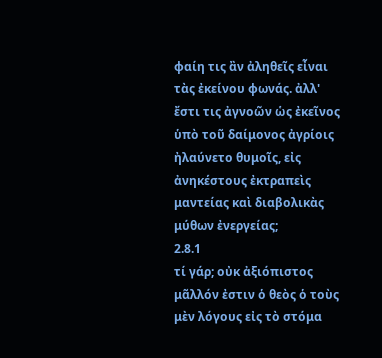φαίη τις ἂν ἀληθεῖς εἶναι τὰς ἐκείνου φωνάς. ἀλλ' ἔστι τις ἀγνοῶν ὡς ἐκεῖνος ὑπὸ τοῦ δαίμονος ἀγρίοις ἠλαύνετο θυμοῖς, εἰς ἀνηκέστους ἐκτραπεὶς μαντείας καὶ διαβολικὰς μύθων ἐνεργείας;
2.8.1
τί γάρ; οὐκ ἀξιόπιστος μᾶλλόν ἐστιν ὁ θεὸς ὁ τοὺς μὲν λόγους εἰς τὸ στόμα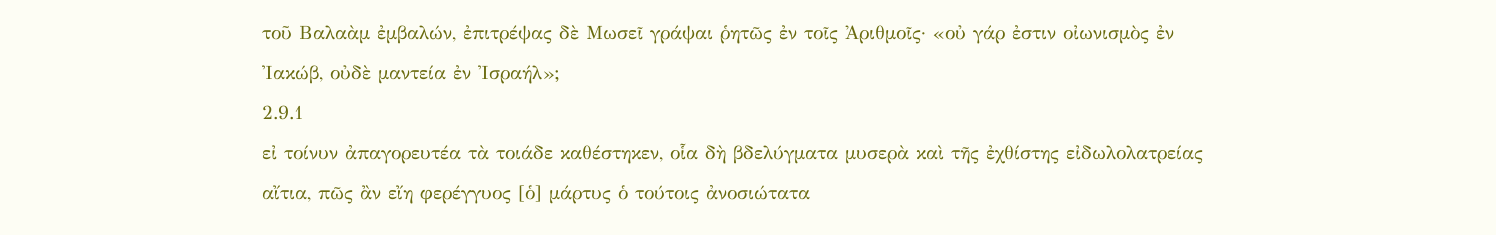τοῦ Βαλαὰμ ἐμβαλών, ἐπιτρέψας δὲ Μωσεῖ γράψαι ῥητῶς ἐν τοῖς Ἀριθμοῖς· «οὐ γάρ ἐστιν οἰωνισμὸς ἐν Ἰακώβ, οὐδὲ μαντεία ἐν Ἰσραήλ»;
2.9.1
εἰ τοίνυν ἀπαγορευτέα τὰ τοιάδε καθέστηκεν, οἷα δὴ βδελύγματα μυσερὰ καὶ τῆς ἐχθίστης εἰδωλολατρείας αἴτια, πῶς ἂν εἴη φερέγγυος [ὁ] μάρτυς ὁ τούτοις ἀνοσιώτατα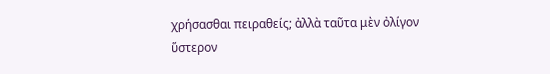χρήσασθαι πειραθείς; ἀλλὰ ταῦτα μὲν ὀλίγον ὕστερον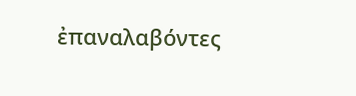ἐπαναλαβόντες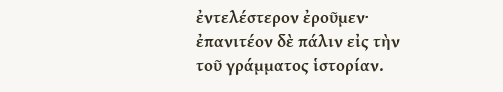ἐντελέστερον ἐροῦμεν· ἐπανιτέον δὲ πάλιν εἰς τὴν τοῦ γράμματος ἱστορίαν.